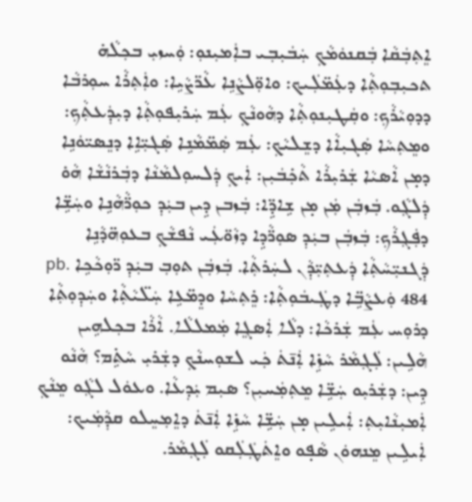ܐܸܬܼܒܲܩܵܐ ܒܲܩܢܘܿܡܵܟܼ ܚܲܒܿܝܼܒܼܝ ܒܐܲܡܝܼܢܘܼ: ܘܲܚܙܝܼ ܒܟܼܠܵܗ̇ ܬܟܝܼܒܼܘܼܬܼܵܐ ܕܥܲܡ̈ܠܲܝܟ: ܘܐܘܼ̈ܠܨܵܢܹܐ ܥܵܪ̈ܨܵܝܹܐ: ܘܐܲܬܼܪܵܐ ܚܘܼܪܒܵܐ ܕܕܘܼܝܵܪܵܟܼ: ܘܩܲܛܝܼܢܘܼܬܼܵܐ ܕܗܵܘܢܵܟܼ ܥܲܡ ܚܲܪܝܼܦܘܼܬܼܵܐ ܕܝܼܕܲܥܬܼܵܟܼ: ܘܡܸܬܼܚܵܐ ܤܲܓܝܼܐܵܐ ܕܫܸܠܝܵܟܼ: ܥܲܡ ܤܲܡ̈ܡܵܢܹܐ ܤܲܓܝܼ̈ܐܹܐ ܕܢܸܤܝ̈ܘܿܢܹܐ ܕܡ̣ܢ ܐܵܤܝܵܐ ܫܲܪܝܼܪܵܐ ܬܵܟܼ̇ܒܿܝܼܢ: ܐܲܝܟܼ ܕܲܠܚܘܼܠܡܵܢܵܐ ܕܒܲܪܢܵܫܵܐ ܗܵܘ̇ ܕܲܠܓܼܵܘ. ܒܲܙܒܲܢ ܡܲܢ ܡ̣ܢ ܫܹܐܕܹ̈ܐ: ܒܲܙܒܢ ܕܹܝܢ ܒܝܲܕܼ ܟܘܼܪ̈ܵܗܵܢܹܐ ܘܚܲܫܹ̈ܐ ܕܦܲܓܼܪܵܟܼ: ܒܲܙܒܲܢ ܒܝܲܕܼ ܤܘܼܪ̈ܵܕܹܐ ܕܙܵܘ̈ܥܲܝ ܢܵܦܫܵܟܼ ܒܥܘܼܗ̈ܕܵܢܹܐ ܕܲܓܢܝܼ̈ܚܵܬܼܵܐ ܕܲܥܬܼܝܼ̈ܕܼܵܢ ܠܚܲܪܬܼܵܐ. ܒܲܙܒܲܢ ܬܘܼܒܼ ܒܝܲܕܼ ܪ̈ܘܼܟܵܟܹܐ pb. 484 ܘܲܥܨܵܒܹ̈ܐ ܕܛܲܝܒܿܘܼܬܼܵܐ: ܪܸܬܼܚܵܐ ܘܕܸܡ̈ܥܹܐ ܚܲܠ̈ܝܵܬܼܵܐ ܘܚܲܕܼܘܼܬܼܵܐ ܕܪܘܼܚ ܥܲܡ ܫܲܪܟܵܐ: ܕܠܵܐ ܐܲܤܓܸܐ ܡܲܡܠܠܵܐ. ܐܵܪܵܐ ܒܟܼܠܗܹܝܢ ܗܵܠܹܝܢ: ܠܲܓܼܡܵܪ ܚܵܙܹ̇ܐ ܐܲܢ̄ܬܿ ܟܲܝ ܠܫܘܼܚܢܵܟܼ ܕܫܲܪܝܼ ܚܵܬܹ̇ܡ؟ ܗܵܢܵܘ ܕܹܝܢ: ܕܫܲܪܝܼܘ ܚܲܫܹ̈ܐ ܡܸܬܼܡܲܚܝܼܢ؟ ܤܝܼܡ ܝܲܕܼܥܵܐ. ܘܥܘܿܠ ܠܓܼܵܘ ܡܸܢܵܟܼ ܐܲܡܝܼܢܵܐܝܼܬܼ: ܐܲܝܠܹܝܢ ܡ̣ܢ ܚܲܫܹ̈ܐ ܚܵܙܹ̇ܐ ܐܲܢ̄ܬܿ ܕܐܸܡܼܚܸܠܘ ܩܕܼܵܡܲܝܟ: ܐܲܝܠܹܝܢ ܡܸܢܗܘܿܢ ܤܵܦ̣ܘ ܘܐܸܬܿܛܲܠܲܩܘ ܠܲܓܼܡܵܪ.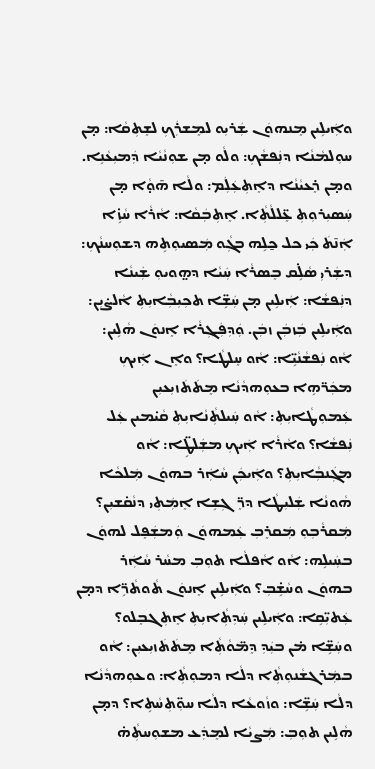ܘܐܲܝܠܹܝܢ ܡܸܢܗܘܿܢ ܫܲܪܝܼܘ ܠܡܸܫܪܲܟܼ ܠܫܸܬܼܩܵܐ: ܡ̣ܢ ܚܘܼܠܡܵܢܵܐ ܕܢܲܦܫܵܟܼ: ܘܠܵܘ ܡ̣ܢ ܫܘܼܢܵܝܵܐ ܕܲܡܝܼܥܵܢܹܐ. ܘܡ̣ܢ ܪܸܥܝܵܢܵܐ ܕܐܸܬܼܥܲܠܲܡ: ܘܠܵܐ ܗ̄ܘ̣ܵܐ ܡ̣ܢ ܚܲܤܝܼܪܘܼܬܼ ܥܸ̈ܠܠܵܬܼܵܐ. ܐܸܬܼܒܲܩܵܐ: ܐܵܪܵܐ ܚܵܙܹ̇ܐ ܐܲܢ̄ܬܿ ܟܲܝ ܟܠ ܟ̱ܠܹܗ ܒܓܼܵܘ ܡܲܤܝܘܼܬܹܗ ܕܫܘܼܚܢܵܟܼ: ܕܫܲܪܝܼ ܤܵܠܹ̇ܩ ܒܸܤܪܵܐ ܚܲܝܵܐ ܕܗ̤ܘܝܘܼ ܫܲܝܢܵܐ ܕܢܲܦܫܵܐ: ܐܲܝܠܹܝܢ ܡ̣ܢ ܚܲܫܹ̈ܐ ܬܟܼܝܼܒܼܵܐܝܼܬܼ ܐܵܠܨ̇ܝܼܢ: ܘܐܲܝܠܹܝܢ ܒܲܙܒܲܢ ܙܒܲܢ. ܘܲܕܼܦܲܓܼܪܵܐ ܐܸܢܘܿܢ ܗܵܠܹܝܢ: ܐܵܘ ܢܲܦܫܵܢܵܝܹ̈ܐ: ܐܵܘ ܚܸܠܛܵܐ؟ ܘܐܸܢ ܐܲܝܟܼ ܡܟܲܪ̈ܗܹܐ ܒܥܘܼܗܕܵܢܵܐ ܡܸܬܿܬܿܙܝܼܥܝܼܢ ܥܲܡܘܼܛܵܐܝܼܬܼ: ܐܵܘ ܚܲܝܠܬܼܵܢܵܐܝܼܬܼ ܩܵܝ̇ܡܝܢ ܥܲܠ ܢܲܦܫܵܐ؟ ܘܐܵܪܵܐ ܐܲܝܟܼ ܡܫܲܠܛܹ̈ܐ: ܐܵܘ ܡܓܲܢܒܼܵܐܝܼܬܼ؟ ܘܐܲܝܟܲܢ ܚܵܐܲܪ ܒܗܘܿܢ ܡܲܠܟܵܐ ܗܵܘܢܵܐ ܫܲܠܝܼܛܵܐ ܕܪܸ̈ܓܼܫܹܐ ܐܸܡܲܬܼܝ ܕܢܵܩ̇ܫܝܼܢ؟ ܡܲܩܪܵܒܼܘܼ ܡܲܩܪܸܒܼ ܥܲܡܗܘܿܢ ܘܲܡܫܲܦܸܠ ܠܗܘܿܢ ܒܚܲܝܠܹܗ: ܐܵܘ ܐܵܦܠܵܐ ܬܘܼܒܼ ܡܚܵܪ ܚܵܐܲܪ ܒܗܘܿܢ ܘܚܵܫܹ̇ܒܼ؟ ܘܐܲܝܠܹܝܢ ܐܸܢܘܿܢ ܬܵܘܬܵܪܹ̈ܐ ܕܡ̣ܢ ܥܲܬܝܼ̈ܩܹܐ: ܘܐܲܝܠܹܝܢ ܚܲܕܼܬܼܵܐܝܼܬܼ ܐܸܬܼܓܒܸܠܘ؟ ܘܚܲܫܹ̈ܐ ܡ̇ܢ ܒܝܲܕܼ ܕܸܡ̈ܘܵܬܼܵܐ ܡܸܬܿܬܿܙܝܼܥܝܼܢ: ܐܵܘ ܒܡܲܪܓܫܵܢܘܼܬܼܵܐ ܕܠܵܐ ܕܡܘܼܬܼܵܐ: ܘܥܘܼܗܕܵܢܵܐ ܕܠܵܐ ܚܲܫܹ̈ܐ: ܘܙܵܘܥܵܐ ܕܠܵܐ ܚܘܼ̈ܬܼܚܵܬܹܐ؟ ܕܡ̣ܢ ܗܵܠܹܝܢ ܬܘܼܒܼ: ܡܲܨܝܵܐ ܠܡܸܕܲܥ ܡܫܘܼܚܬܼܵܗ̇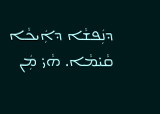ܕܢܲܦܫܵܐ ܕܐܲܝܟܵܐ ܩܵܝ̇ܡܵܐ. ܗܵܝ̇ ܡܲܢ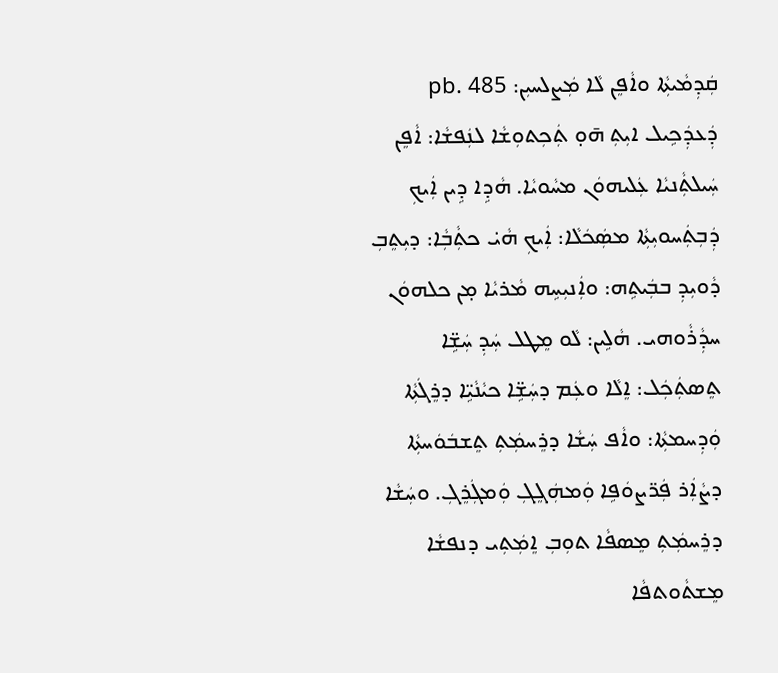ܩܲܕܼܡܵܝܬܼܵܐ ܘܐܵܦܸܢ ܠܵܐ ܡܲܨܠܚܝܼܢ: pb. 485 ܕܲܥܕܲܟܹܝܠ ܐܝܼܬܼ ܗ̄ܘ̣ ܬܲܟܼܬܘܼܫܵܐ ܠܢܲܦܫܵܐ: ܐܵܦܸܢ ܚܲܝܠܬܼܵܢܝܵܐ ܥܲܠܝܗܘܿܢ ܡܚܵܘܝܵܐ. ܗܵܕܹܐ ܕܹܝܢ ܐܲܝܟܼ ܕܲܒܼܬܲܚܘܝܼܬܼܵܐ ܡܤܲܟܿܠܵܐ: ܐܲܝܟܼ ܗܵܝ̇ ܟܬܼܵܒܼܵܐ: ܕܝܼܬܸܒܼ ܕܵܘܝܼܕܼ ܒܒܲܝܬܹܗ: ܘܐܲܢܝܼܚܹܗ ܡܵܪܝܵܐ ܡ̣ܢ ܟܠܗܘܿܢ ܚܕܼܵܪܵܘܗܝ. ܗܵܠܹܝܢ: ܠܵܘ ܡܸܛܠ ܚܲܕܼ ܚܲܫܹ̈ܐ ܬܸܤܬܲܟܲܠ: ܐܸܠܵܐ ܘܥܲܡ ܕܚܲܫܹ̈ܐ ܟܝܵܢܵܝܹ̈ܐ ܕܪܸܓܿܬܼܵܐ ܘܲܕܼܚܡܬܼܵܐ: ܘܐܵܦ ܚܲܫܵܐ ܕܪܸܚܡܲܬܼ ܬܸܫܒܿܘܿܚܬܼܵܐ ܕܨܵܐܲܪ ܦܲܪ̈ܨܘܿܦܹܐ ܘܲܡܗܲܓܸܓܼ ܘܲܡܓܲܪܸܓܼ. ܘܚܲܫܵܐ ܕܪܸܚܡܲܬܼ ܡܸܤܦܵܐ ܬܘܼܒܼ ܐܸܡܲܬܼܝ ܕܢܦܫܵܐ ܡܸܫܬܵܘܬܦܵܐ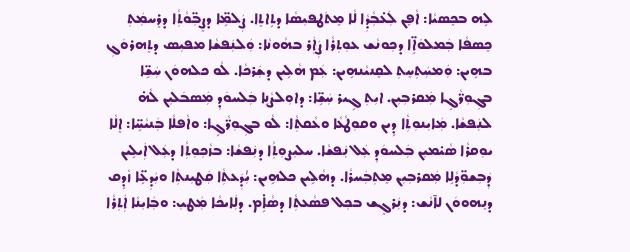ܠܹܗ ܒܟܸܤܝܵܐ: ܐܵܦܸܢ ܠܲܥ̇ܒܼܵܕܼܵܐ ܠܵܐ ܡܸܬܿܛܦܝܼܤܵܐ ܕܬܹܐܬܸܐ. ܨܲܠܡܹ̈ܐ ܕܨܸܒܼ̈ܘܵܬܼܵܐ ܕܪܸܚܡܲܬܼ ܟܸܤܦܵܐ ܒܲܡܠܘܿܐܹ̈ܐ ܕܟܼܘܢܵܫ ܥܘܼܬܼܪܵܐ ܨܲܐܲܪ ܒܗܵܘܢܵܐ: ܘܲܠܢܲܦܫܵܐ ܡܦܝܼܣ ܕܬܸܗܪܘܿܓܼ ܒܗܹܝܢ: ܘܲܡܚܲܬܼܚܸܬܼ ܠܩܸܢܝܵܢܗܹܝܢ: ܥܲܡ ܗܵܠܹܝܢ ܕܫܲܪܟܵܐ. ܠܵܘ ܟܠܗܘܿܢ ܚܲܫܹ̈ܐ ܒܓܼܘܼܪ̈ܵܓܹܐ ܡܲܩܪܒܼܝܼܢ. ܐܝܼܬܼ ܓܹܝܪ ܚܲܫܹ̈ܐ: ܕܐܘܼܠܨܵܢܹܐ ܒܲܠܚܘܿܕܼ ܡܲܤܒܿܠܝܼܢ ܠܵܗ̇ ܠܢܲܦܫܵܐ. ܡܲܐܝܼܢܘܼܬܼܵܐ ܕܹܝܢ ܘܩܘܼܛܵܥܵܐ ܘܥܵܩܬܼܵܐ: ܠܵܘ ܒܓܼܘܼܪ̈ܵܓܹܐ: ܘܐܵܦܠܵܐ ܒܲܢܝܵܚܹ̈ܐ: ܐܸܠܵܐ ܝܘܼܩܪܵܐ ܤܵܝ̇ܡܝܼܢ ܒܲܠܚܘܿܕܼ ܥܲܠ ܢܲܦܫܵܐ. ܚܠܝܼܨܘܼܬܼܵܐ ܕܢܲܦܫܵܐ: ܒܙܵܟܼܘܼܬܼܵܐ ܕܥܲܠ ܐܲܝܠܹܝܢ ܕܲܒܼܫܘܼ̈ܕܵܠܹܐ ܡܲܩܪܒܼܝܼܢ ܡܸܬܼܒܲܚܪܵܐ. ܕܗܵܠܹܝܢ ܟܠܗܹܝܢ: ܝܑܼܕܲܥܬܼܵܐ ܩܲܛܝܼܢܬܼܵܐ ܘܝܲܕܼܥܹ̈ܐ ܙܵܕܹܩ ܕܢܸܗܘܘܿܢ ܠܐ̄ܢܵܫ: ܕܢܲܪܓܸܫ ܒܟܼܠ ܦܤܵܥܬܼܵܐ ܕܤܵܐܹ̇ܡ. ܕܠܲܐܝܟܵܐ ܡܲܛܝܼ: ܘܒܲܐܝܼܢܵܐ ܐܲܬܼܪܵܐ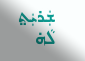ܫܲܪܝܲܬ̤ ܠܵܗ̇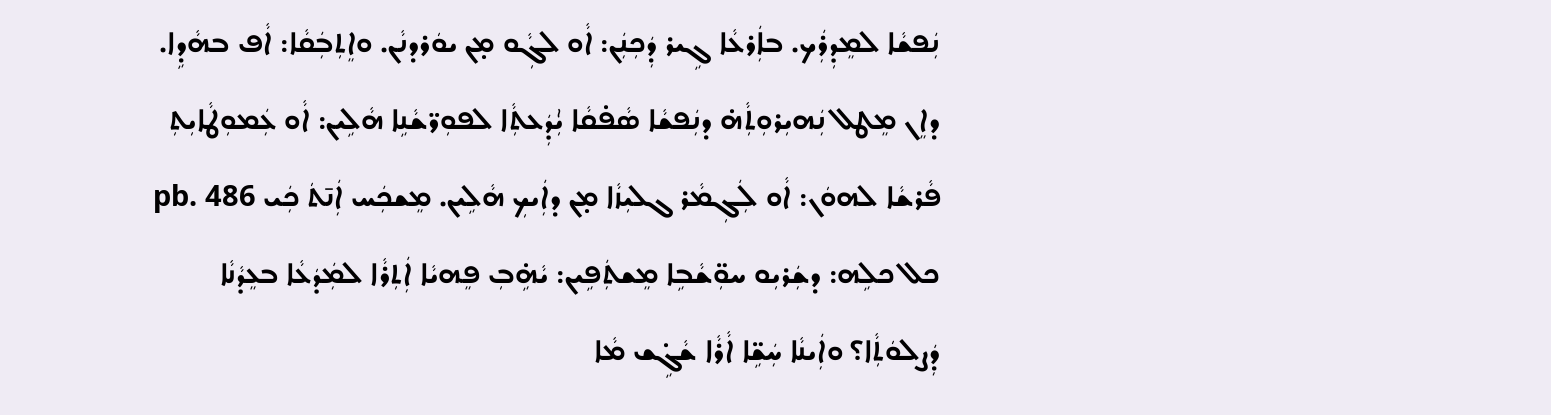ܢܲܦܫܵܐ ܠܡܸܕܼܪܲܟ. ܒܐܲܪܥܵܐ ܓܹܝܪ ܕܲܟܼܢܲܢ: ܐܵܘ ܠܓܼܵܘ ܡ̣ܢ ܝܘܿܪܕܢܵܢ. ܘܐܸܬܼܒܲܩܵܐ: ܐܵܦ ܒܗܵܕܹܐ. ܕܐܸܢ ܡܸܛܠ ܢܲܗܝܼܪܘܼܬܼܵܗ̇ ܕܢܲܦܫܵܐ ܤܵܦ̇ܩܵܐ ܝܑܼܕܲܥܬܼܵܐ ܠܦܘܼܪ̈ܫܵܢܹܐ ܗܵܠܹܝܢ: ܐܵܘ ܥܲܡܘܼܛܵܐܝܼܬܼ ܦܵܪܫܵܐ ܠܗܘܿܢ: ܐܵܘ ܠܲܓܼܡܵܪ ܓܠܝܼܙܵܐ ܡ̣ܢ ܕܐܲܝܟܼ ܗܵܠܹܝܢ. ܡܸܫܟܲܚ ܐܲܢ̄ܬܿ ܟܲܝ pb. 486 ܟܠ ܟܠܹܗ: ܕܫܲܪܝܼܘ ܚܘܼ̈ܫܵܒܹܐ ܡܸܫܬܲܦܹܝܢ: ܝܵܗܹ̇ܒܼ ܦܸܗܝܵܐ ܐܲܬܼܪܵܐ ܠܡܲܕܿܥܵܐ ܒܥܸܕܵܢܵܐ ܕܲܨܠܘܿܬܼܵܐ؟ ܘܐܲܝܢܵܐ ܚܲܫܹ̈ܐ ܐܵܪܵܐ ܫܵܓܹ̇ܫ ܡܵܐ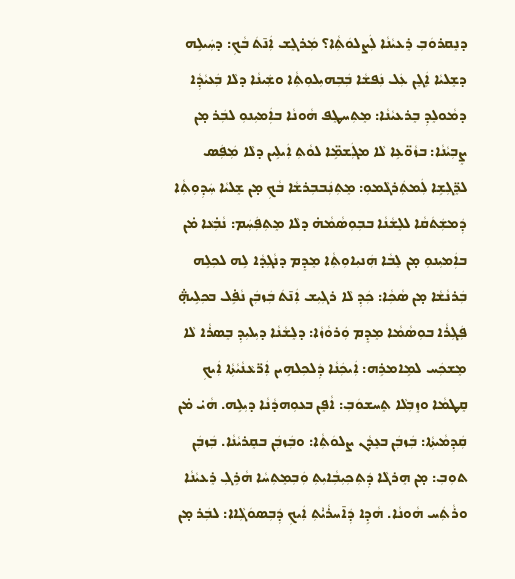ܕܢܸܩܪܘܿܒܼ ܪܸܥܝܵܢܵܐ ܠܲܨܠܘܿܬܼܵܐ؟ ܡܲܪܓܸܫ ܐܲܢ̄ܬܿ ܒܵܟܼ: ܕܚܲܝܠܹܗ ܕܫܸܠܝܵܐ ܐܲܓܸܢ ܥܲܠ ܢܲܦܫܵܐ ܒܲܒܼܗܝܼܠܘܼܬܼܵܐ ܘܫܲܝܢܵܐ ܕܠܵܐ ܒܲܥܝܵܕܼܵܐ ܕܡܵܘܠܸܕܼ ܒܸܪܥܝܵܢܵܐ: ܡܸܬܼܚܛܸܦ ܗܵܘܢܵܐ ܒܐܲܡܝܼܢܘܼ ܠܒܲܪ ܡ̣ܢ ܨܸܒܼܝܵܢܵܐ: ܒܙܵܘ̈ܥܹܐ ܠܵܐ ܡܓܲܫܡܹ̈ܐ ܠܘܵܬܼ ܐܲܝܠܹܝܢ ܕܠܵܐ ܡܲܦܲܣ ܠܪܸ̈ܓܼܫܹܐ ܠܲܡܬܲܪܓܵܡܘܼ: ܡܸܬܼܢܲܒܒܼܪܫܵܐ ܒܵܟܼ ܡ̣ܢ ܫܸܠܝܵܐ ܚܲܕܼܘܼܬܼܵܐ ܕܲܡܫܲܬܿܩܵܐ ܠܠܸܫܵܢܵܐ ܒܒܼܘܼܤܵܡܵܗ̇ ܕܠܵܐ ܡܸܬܼܦܲܚܲܡ: ܢܵܒܼ̇ܥܵܐ ܡ̇ܢ ܒܐܲܡܝܼܢܘܼ ܡ̣ܢ ܠܸܒܵܐ ܗܲܢܝܼܐܘܼܬܼܵܐ ܡܸܕܸܡ ܕܢܵܓܼܕܵܐ ܠܹܗ ܠܟܼܠܹܗ ܒܲܪܢܵܫܵܐ ܡ̣ܢ ܤܵܟܼܵܐ: ܟܲܕܼ ܠܵܐ ܪܓܼܝܼܫ ܐܲܢ̄ܬܿ ܒܲܙܒܲܢ ܢܵܦܹ̇ܠ ܒܟܼܠܹܞ ܦܲܓܼܪܵܐ ܒܘܼܤܵܡܵܐ ܡܸܕܸܡ ܘܲܪܘܵܙܵܐ: ܕܠܸܫܵܢܵܐ ܕܝܼܠܝܼܕܼ ܒܸܤܪܵܐ ܠܵܐ ܡܸܫܟܲܚ ܠܡܹܐܡܪܹܗ: ܐܲܝܟܲܢܵܐ ܕܲܠܟܼܠܗܹܝܢ ܐܲܪ̈ܥܵܢܵܝܵܬܼܵܐ ܐܲܝܟܼ ܩܸܛܡܵܐ ܘܙܸܒܼܠܵܐ ܬܸܚܫܘܿܒܼ: ܐܵܦܸܢ ܒܥܘܼܗܕܵܢܵܐ ܕܝܼܠܹܗ. ܗܵܝ̇ ܡ̇ܢ ܩܲܕܼܡܵܝܬܼܵܐ: ܒܲܙܒܲܢ ܒܥܸܕܵܢ ܨܠܘܿܬܼܵܐ: ܘܒܲܙܒܲܢ ܒܩܸܪܝܵܢܵܐ. ܒܲܙܒܲܢ ܬܘܼܒܼ: ܡ̣ܢ ܗܸܪܓܵܐ ܕܲܬܼܟܼܝܼܒܼܵܐܝܼܬܼ ܘܲܒܼܡܸܬܼܚܵܐ ܗܵܪܹܓܼ ܪܸܥܝܵܢܵܐ ܘܪܵܬܲܚ ܗܵܘܢܵܐ. ܗܵܕܹܐ ܕܲܐ̄ܚܪܵܝܑܬܼ ܐܲܝܟܼ ܕܲܒܼܤܘܿܓܼܵܐܐ: ܠܒܲܪ ܡ̣ܢ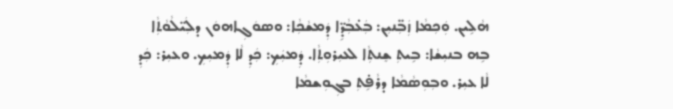ܗܵܠܹܝܢ. ܘܲܟܼܡܵܐ ܙܲܒܼ̈ܢܝܼܢ: ܒܲܥ̇ܒܼܵܕܹ̈ܐ ܕܲܡܫܵܟܼܵܐ: ܘܤܘܿܓܼܐܗܘܿܢ ܕܠܲܝ̈ܠܵܘܵܬܼܵܐ ܒܹܗ ܒܢܝܼܫܵܐ: ܒܹܝܬܼ ܫܸܢܬܼܵܐ ܠܥܝܼܪܘܼܬܼܵܐ. ܕܲܡܝܲܟܼ: ܟܲܕܼ ܠܵܐ ܕܲܡܝܼܟܼ. ܘܥܝܼܪ: ܟܲܕܼ ܠܵܐ ܥܝܼܪ. ܘܒܼܘܼܤܵܡܵܐ ܕܪܵܦܹ̇ܬܼ ܒܓܼܘܼܫܡܵܐ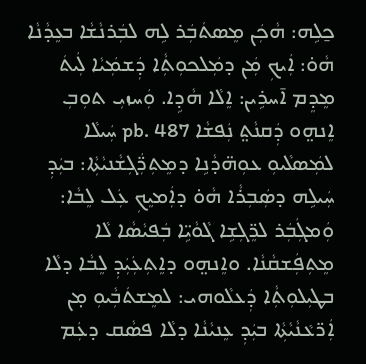ܟ̱ܠܹܗ: ܗܵܟܲܢ ܡܸܤܬܿܒܲܪ ܠܹܗ ܠܒܲܪܢܵܫܵܐ ܒܥܸܕܵܢܵܐ ܗܵܘ̇: ܐܲܝܟܼ ܡܲܢ ܕܡܲܠܟܘܼܬܼܵܐ ܕܲܫܡܲܝܵܐ ܠܲܝܬܿ ܡܸܕܸܡ ܐ̄ܚܪܹܝܢ: ܐܸܠܵܐ ܗܵܕܹܐ. ܘܲܚܙܝܼ ܬܘܼܒܼ ܐܸܢܗ̤ܘ ܕܲܩܢܵܬ̤ ܢܲܦܫܵܐ pb. 487 ܚܲܝܠܵܐ ܠܡܲܤܠܵܝܘܼ ܥܘܼܗ̈ܕܵܢܹܐ ܕܡܸܬܼܪ̈ܲܓܼܫܵܢܝܵܬܼܵܐ: ܒܝܲܕܼ ܚܲܝܠܹܗ ܕܤܲܒܼܪܵܐ ܗܵܘ̇ ܕܐܲܡܝܸܟܼ ܥܲܠ ܠܸܒܵܐ: ܘܲܡܓܲܒܲܪ ܠܪܸ̈ܓܼܫܹܐ ܓܵܘܵܝܹ̈ܐ ܒܲܦܝܵܤܵܐ ܠܵܐ ܡܸܬܼܦܲܫܩܵܢܵܐ. ܘܐܸܢܗ̤ܘ ܕܐܸܬܼܥܲܝܲܕܼ ܠܸܒܵܐ ܕܠܵܐ ܒܛܝܼܠܘܼܬܼܵܐ ܕܲܥܠܵܘܗܝ: ܠܡܸܫܬܿܒܼܵܝܘܼ ܡ̣ܢ ܐܲܪ̈ܥܵܢܵܝܵܬܼܵܐ ܒܝܲܕܼ ܥܸܢܝܵܢܵܐ ܕܠܵܐ ܦܤܵܩ ܕܥܲܡ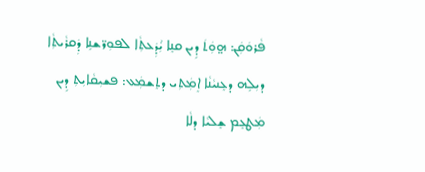ܦܵܪܘܿܩܲܢ: ܗ̤ܘܲܬܿ ܕܹܝܢ ܩܢܸܐ ܝܑܼܕܲܥܬܼܵܐ ܠܦܘܼܪ̈ܫܢܹܐ ܕܲܩܪܵܝܬܼܵܐ ܕܝܼܠܹܗ ܕܥܸܢܝܵܢܵܐ ܐܸܡܲܬܼܝ ܕܬܸܫܡܲܥ: ܦܫܝܼܩܵܐܝܼܬܼ ܕܹܝܢ ܡܲܛܥܸܡ ܫܸܠܝܵܐ ܕܠܵܐ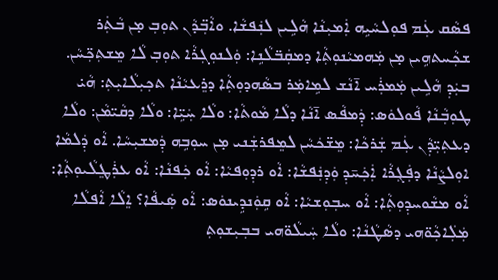ܦܤܵܩ ܥܲܡ ܦܘܼܠܚܵܝܹܗ ܐܲܡܝܼܢܵܐ ܗܵܠܹܝܢ ܠܢܲܦܫܵܐ. ܘܐܵܒܼ̈ܕܵܢ ܬܘܼܒܼ ܡ̣ܢ ܒܵܬܲܪ ܫܟܼܵܚܬܗܹܝܢ ܡ̣ܢ ܡܲܗܡܝܵܢܘܼܬܼܵܐ ܕܡܩܲܒ̈ܠܵܢܹܐ: ܘܲܠܢܘܼܓܼܪܵܐ ܬܘܼܒܼ ܠܵܐ ܡܸܫܬܼܟܼ̈ܚܵܢ. ܒܝܲܕܼ ܗܵܠܹܝܢ ܡܲܡܪܲܚ ܐ̄ܢܵܫ ܠܡܹܐܡܲܪ ܒܤܵܗܕܘܼܬܼܵܐ ܕܪܸܥܝܵܢܵܐ ܬܟܼܝܼܠܵܐܝܼܬܼ: ܗܵܝ̇ ܛܘܼܒܼܵܢܵܐ ܦܵܘܠܘܿܣ: ܕܲܡܦܵܣ ܐ̄ܢܵܐ ܕܠܵܐ ܡܵܘܬܵܐ: ܘܠܵܐ ܚܲܝܹ̈ܐ: ܘܠܵܐ ܕܩܵܝ̈ܡܵܢ: ܘܠܵܐ ܕܥܬܼܝܼ̈ܕܼܵܢ ܥܲܡ ܫܲܪܟܵܐ: ܡܸܫ̈ܟܿܚܵܢ ܠܡܸܦܪܫܲܢܝ ܡ̣ܢ ܚܘܼܒܹܗ ܕܲܡܫܝܼܚܵܐ. ܐܵܘ ܕܲܠܡܵܐ ܐܘܼܠܨܵܢܵܐ ܕܦܲܓܼܪܵܐ ܐܲܟܲܚ̄ܕܼ ܘܲܕܼܢܲܦܫܵܐ: ܐܵܘ ܪܕܼܘܼܦܝܵܐ: ܐܵܘ ܟܲܦܢܵܐ: ܐܵܘ ܥܪܲܛܸܠܵܝܘܼܬܼܵܐ: ܐܵܘ ܡܫܵܘܚܕܼܘܼܬܼܵܐ: ܐܵܘ ܚܒܼܘܼܫܝܵܐ: ܐܵܘ ܩܹܘܲܢܕܹܝܢܘܿܣ: ܐܵܘ ܤܲܝܦܵܐ؟ ܐܸܠܵܐ ܐܵܦܠܵܐ ܡܲܠܲܐܟܼܵܘ̈ܗܝ ܕܤܵܛܵܢܵܐ: ܘܠܵܐ ܚܲܝܠܵܘ̈ܗܝ ܒܒܼܝܼܫܘܼܬܼ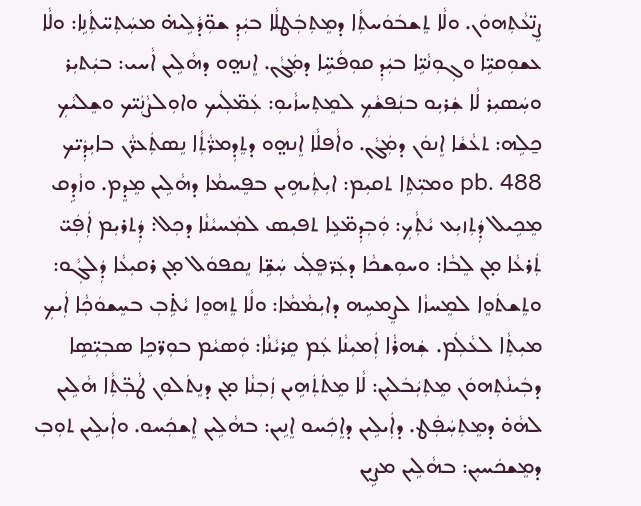ܨܸܢ̈ܥܵܬܼܗܘܿܢ. ܘܠܵܐ ܬܸܫܒܿܘܿܚܬܼܵܐ ܕܡܸܬܼܒܲܛܠܵܐ ܒܝܲܕܼ ܫܘܼ̈ܕܵܠܹܝܗ̇ ܡܚܲܬܼܚ̈ܬܼܵܢܹܐ: ܘܠܵܐ ܥܫܘܼܩܝܹ̈ܐ ܘܓܼܘܼܢܵܝܹ̈ܐ ܒܝܲܕܼ ܩܘܼܦܵܚܹ̈ܐ ܕܡܲܓܵܢ. ܐܸܢܗ̤ܘ ܕܗܵܠܹܝܢ ܐܵܚܝ: ܒܝܲܬܝܼܪ ܘܚܲܤܝܼܪ ܠܵܐ ܫܲܪܝܼܘ ܒܢܲܦܫܵܟܼ ܠܡܸܬܼܚܙܵܝܘܼ: ܥܲܡ̈ܠܲܝܟ ܘܐܘܼܠܨܵܢܲܝ̈ܟ ܘܫܸܠܝܵܟܼ ܟ̱ܠܹܗ: ܬܥܵܫܵܐ ܐܸܢܘܿܢ ܕܡܲܓܵܢ. ܘܐܵܦܠܵܐ ܐܸܢܗ̤ܘ ܕܬܸܕܼܡܪ̈ܵܬܼܵܐ ܢܸܤܬܲܥܪ̈ܵܢ ܒܐܝܼܕܲܝ̈ܟ pb. 488 ܘܡܝܼ̈ܬܹܐ ܬܩܝܼܡ: ܐܝܼܬܲܝܗܹܝܢ ܒܦܸܚܡܵܐ ܕܗܵܠܹܝܢ ܡܸܕܸܡ. ܘܙܵܕܹܩ ܡܸܟܹܝܠ ܕܲܬܼܙܝܼܥ ܝܵܬܼܵܟܼ: ܘܲܒܼܕܼܡ̈ܥܹܐ ܬܦܝܼܣ ܠܡܲܚܝܵܢܵܐ ܕܟܼܠ: ܕܲܬܪܝܼܡ ܐܲܦܲܝ̈ ܬܲܪܥܵܐ ܡ̣ܢ ܠܸܒܵܐ: ܘܚܘܼܫܟܵܐ ܕܥܲܪ̈ܦܸܠܲܝ ܚܲܫܹ̈ܐ ܢܸܩܦܘܿܠ ܡ̣ܢ ܪܩܝܼܥܵܐ ܕܲܠܓܼܵܘ: ܘܬܸܫܬܿܘܸܐ ܠܡܸܚܙܵܐ ܠܨܸܡܚܹܗ ܕܐܝܼܡܵܡܵܐ: ܘܠܵܐ ܬܸܗܘܸܐ ܝܵܬܹ̇ܒܼ ܒܚܸܫܘܿܟܼܵܐ ܐܲܝܟܼ ܡܝܼܬܼܵܐ ܠܥܵܠܲܡ. ܫܲܗܪܵܐ ܐܲܡܝܼܢܵܐ ܥܲܡ ܩܸܪܝܵܢܵܐ: ܘܲܤܝܵܡ ܒܘܼܪ̈ܟܹܐ ܤܒܼܝܼ̈ܤܹܐ ܕܒܲܝܢܵܬܼܗܘܿܢ ܡܸܬܼܝܲܒܿܠܝܼܢ: ܠܵܐ ܡܸܬܿܬܲܗܹܝܢ ܙܲܒܼܢܵܐ ܡ̣ܢ ܕܢܸܬܿܠܘܼܢ ܛܵܒܼ̈ܬܼܵܐ ܗܵܠܹܝܢ ܠܗܵܘ̇ ܕܡܸܬܼܚܲܦܲܛ. ܕܐܲܝܠܹܝܢ ܕܐܸܟܲܚܘ ܐܸܢܹܝܢ: ܒܗܵܠܹܝܢ ܐܸܫܟܲܚܘ. ܘܐܲܝܠܹܝܢ ܬܘܼܒܼ ܕܡܸܫܟܿܚܝܼܢ: ܒܗܵܠܹܝܢ ܡܨܹܝܢ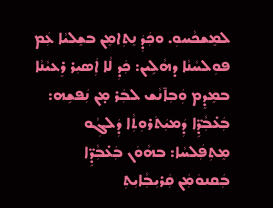ܠܡܸܫܟܵܚܘܼ. ܘܟܲܕܲ ܢܸܬܼܐܡܸܢ ܒܫܸܠܝܵܐ ܥܲܡ ܦܘܼܠܚܵܢܵܐ ܕܗܵܠܹܝܢ: ܟܲܕܼ ܠܵܐ ܐܲܤܝܼܪ ܪܸܥܝܵܢܵܐ ܒܡܸܕܸܡ ܘܲܒܼܐ̄ܢܵܫ ܠܒܲܪ ܡ̣ܢ ܢܲܦܫܹܗ: ܒܲܥ̇ܒܼܵܕܹ̈ܐ ܕܲܡܝܲܬܿܪܘܼܬܼܵܐ ܕܲܠܓܼܵܘ ܡܸܬܼܦܲܠܚܵܐ: ܒܗܵܘܿܢ ܒܲܥ̇ܒܼܵܕܹ̈ܐ ܒܲܩܢܘܿܡܲܢ ܩܲܪܝܼܒܼܵܐܝܼܬܼ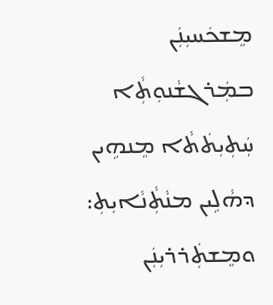ܡܸܫܟܿܚܝܼܢܲܢ ܒܡܲܪܓܫܵܢܘܼܬܼܵܐ ܚܲܬܼܝܼܬܿܬܵܐ ܡܸܢܗܹܝܢ ܕܗܵܠܹܝܢ ܡܢܵܬܼܵܢܵܐܝܼܬܼ: ܘܡܸܫܬܲܪܪܝܼܢܲܢ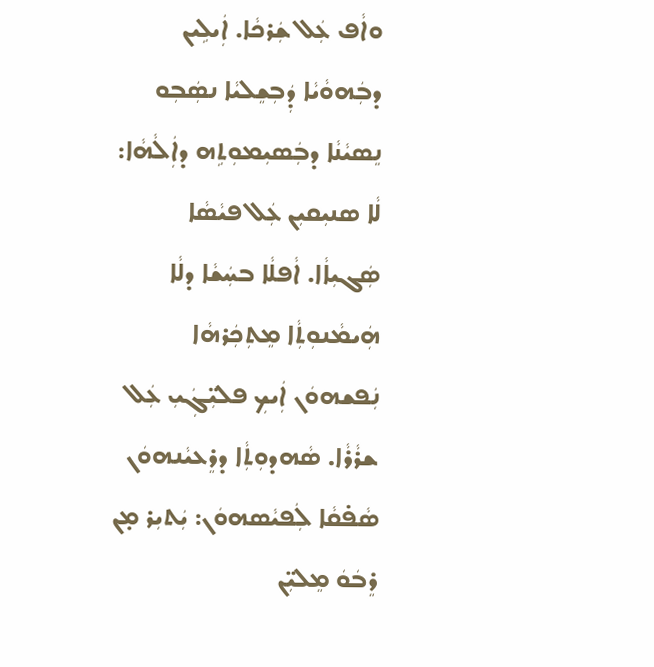ܘܐܵܦ ܥܲܠ ܫܲܪܟܵܐ. ܐܲܝܠܹܝܢ ܕܒܲܗܘܵܝܵܐ ܕܲܒܼܫܸܠܝܵܐ ܢܤܲܒܼܘ ܢܸܤܝܵܢܵܐ ܕܒܲܤܝܼܡܘܼܬܹܗ ܕܐܲܠܵܗܵܐ: ܠܵܐ ܤܢܝܼܩܝܼܢ ܥܲܠ ܦܝܵܤܵܐ ܤܲܓܝܼܐܵܐ. ܐܵܦܠܵܐ ܒܚܲܫܵܐ ܕܠܵܐ ܗܲܝܡܵܢܘܼܬܼܵܐ ܡܸܬܼܟܲܪܗܵܐ ܢܲܦܫܗܘܿܢ ܐܲܝܟܼ ܦܠܝܼ̈ܓܲܝܼ ܥܲܠ ܫܪܵܪܵܐ. ܤܵܗܕܘܼܬܼܵܐ ܕܪܸܥܝܵܢܗܘܿܢ ܤܵܦ̇ܩܵܐ ܠܲܦܝܵܤܗܘܿܢ: ܝܲܬܝܼܪ ܡ̣ܢ ܪܸܒܿܘܿ ܡܸܠܝܼ̈ܢ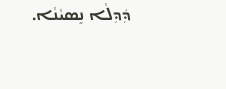ܕܲܕܼܠܵܐ ܢܸܤܝܵܢܵܐ.